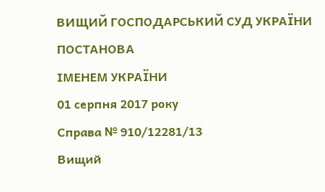ВИЩИЙ ГОСПОДАРСЬКИЙ СУД УКРАЇНИ
ПОСТАНОВА
ІМЕНЕМ УКРАЇНИ
01 серпня 2017 року
Справа № 910/12281/13
Вищий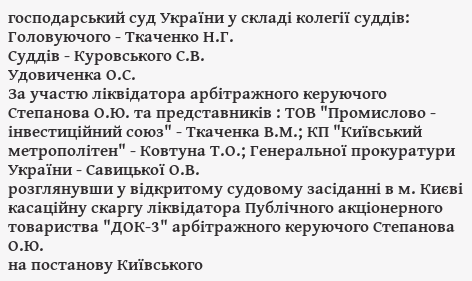господарський суд України у складі колегії суддів:
Головуючого - Ткаченко Н.Г.
Суддів - Куровського С.В.
Удовиченка О.С.
За участю ліквідатора арбітражного керуючого Степанова О.Ю. та представників : ТОВ "Промислово - інвестиційний союз" - Ткаченка В.М.; КП "Київський метрополітен" - Ковтуна Т.О.; Генеральної прокуратури України - Савицької О.В.
розглянувши у відкритому судовому засіданні в м. Києві касаційну скаргу ліквідатора Публічного акціонерного товариства "ДОК-3" арбітражного керуючого Степанова О.Ю.
на постанову Київського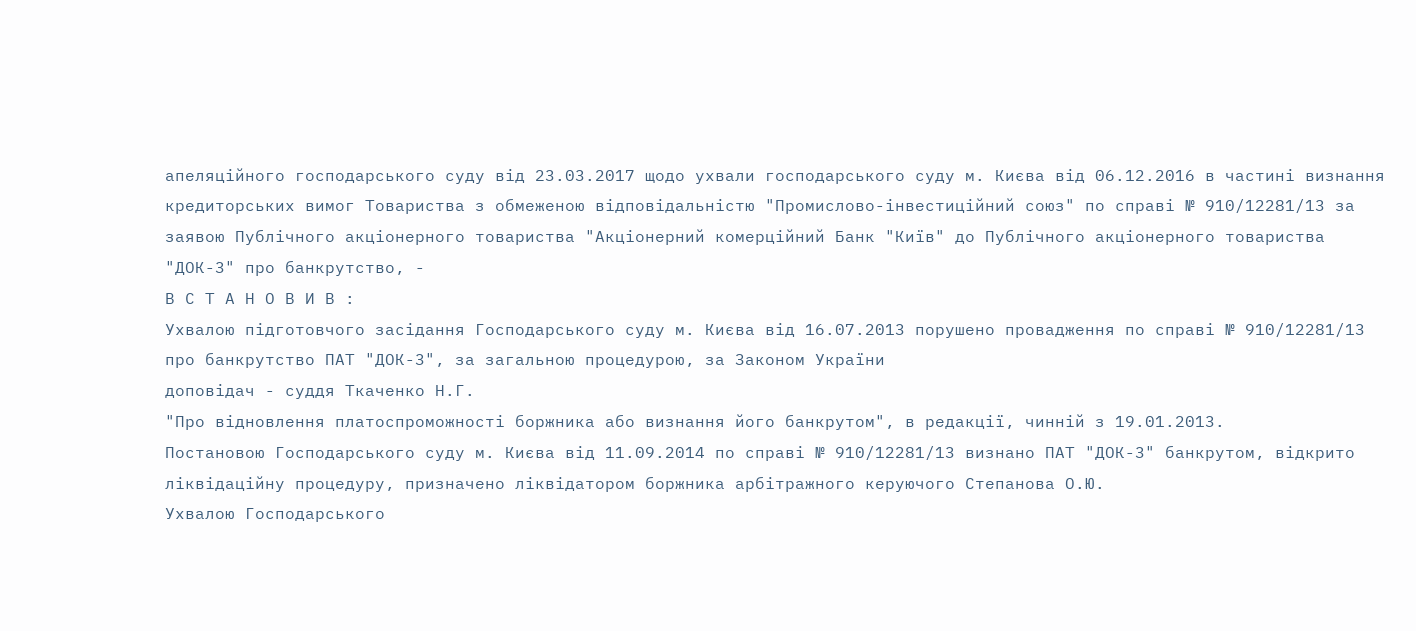апеляційного господарського суду від 23.03.2017 щодо ухвали господарського суду м. Києва від 06.12.2016 в частині визнання кредиторських вимог Товариства з обмеженою відповідальністю "Промислово-інвестиційний союз" по справі № 910/12281/13 за заявою Публічного акціонерного товариства "Акціонерний комерційний Банк "Київ" до Публічного акціонерного товариства "ДОК-3" про банкрутство, -
В С Т А Н О В И В :
Ухвалою підготовчого засідання Господарського суду м. Києва від 16.07.2013 порушено провадження по справі № 910/12281/13 про банкрутство ПАТ "ДОК-3", за загальною процедурою, за Законом України
доповідач - суддя Ткаченко Н.Г.
"Про відновлення платоспроможності боржника або визнання його банкрутом", в редакції, чинній з 19.01.2013.
Постановою Господарського суду м. Києва від 11.09.2014 по справі № 910/12281/13 визнано ПАТ "ДОК-3" банкрутом, відкрито ліквідаційну процедуру, призначено ліквідатором боржника арбітражного керуючого Степанова О.Ю.
Ухвалою Господарського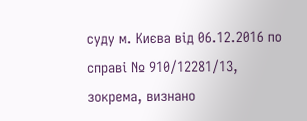суду м. Києва від 06.12.2016 по справі № 910/12281/13, зокрема, визнано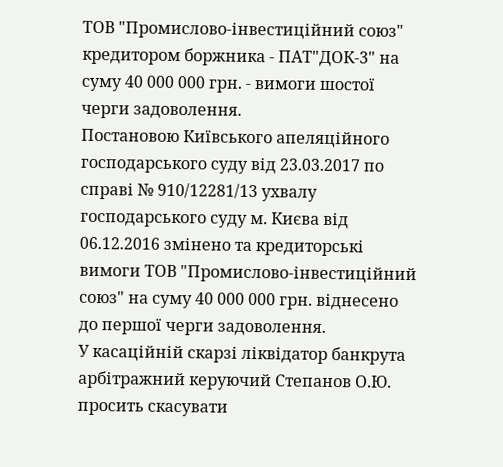ТОВ "Промислово-інвестиційний союз" кредитором боржника - ПАТ"ДОК-3" на суму 40 000 000 грн. - вимоги шостої черги задоволення.
Постановою Київського апеляційного господарського суду від 23.03.2017 по справі № 910/12281/13 ухвалу господарського суду м. Києва від 06.12.2016 змінено та кредиторські вимоги ТОВ "Промислово-інвестиційний союз" на суму 40 000 000 грн. віднесено до першої черги задоволення.
У касаційній скарзі ліквідатор банкрута арбітражний керуючий Степанов О.Ю. просить скасувати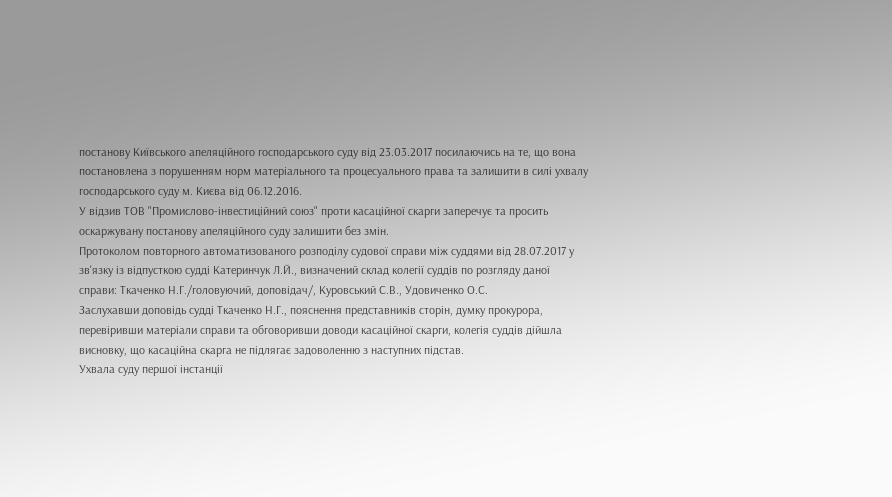постанову Київського апеляційного господарського суду від 23.03.2017 посилаючись на те, що вона постановлена з порушенням норм матеріального та процесуального права та залишити в силі ухвалу господарського суду м. Києва від 06.12.2016.
У відзив ТОВ "Промислово-інвестиційний союз" проти касаційної скарги заперечує та просить оскаржувану постанову апеляційного суду залишити без змін.
Протоколом повторного автоматизованого розподілу судової справи між суддями від 28.07.2017 у зв'язку із відпусткою судді Катеринчук Л.Й., визначений склад колегії суддів по розгляду даної справи: Ткаченко Н.Г./головуючий, доповідач/, Куровський С.В., Удовиченко О.С.
Заслухавши доповідь судді Ткаченко Н.Г., пояснення представників сторін, думку прокурора, перевіривши матеріали справи та обговоривши доводи касаційної скарги, колегія суддів дійшла висновку, що касаційна скарга не підлягає задоволенню з наступних підстав.
Ухвала суду першої інстанції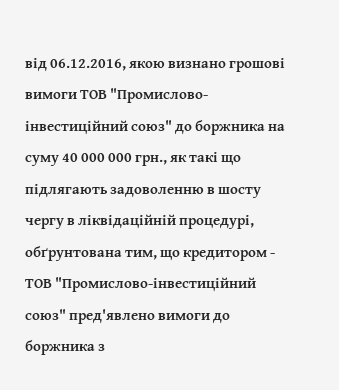від 06.12.2016, якою визнано грошові вимоги ТОВ "Промислово-інвестиційний союз" до боржника на суму 40 000 000 грн., як такі що підлягають задоволенню в шосту чергу в ліквідаційній процедурі, обґрунтована тим, що кредитором - ТОВ "Промислово-інвестиційний союз" пред'явлено вимоги до боржника з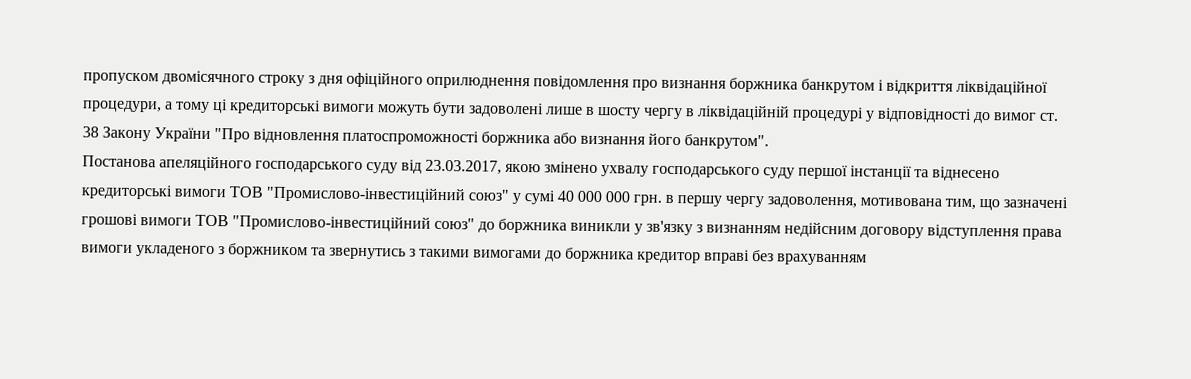пропуском двомісячного строку з дня офіційного оприлюднення повідомлення про визнання боржника банкрутом і відкриття ліквідаційної процедури, а тому ці кредиторські вимоги можуть бути задоволені лише в шосту чергу в ліквідаційній процедурі у відповідності до вимог ст. 38 Закону України "Про відновлення платоспроможності боржника або визнання його банкрутом".
Постанова апеляційного господарського суду від 23.03.2017, якою змінено ухвалу господарського суду першої інстанції та віднесено кредиторські вимоги ТОВ "Промислово-інвестиційний союз" у сумі 40 000 000 грн. в першу чергу задоволення, мотивована тим, що зазначені грошові вимоги ТОВ "Промислово-інвестиційний союз" до боржника виникли у зв'язку з визнанням недійсним договору відступлення права вимоги укладеного з боржником та звернутись з такими вимогами до боржника кредитор вправі без врахуванням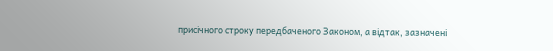присічного строку передбаченого Законом, а відтак, зазначені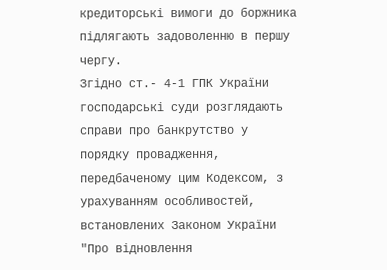кредиторські вимоги до боржника підлягають задоволенню в першу чергу.
Згідно ст.- 4-1 ГПК України господарські суди розглядають справи про банкрутство у порядку провадження, передбаченому цим Кодексом, з урахуванням особливостей, встановлених Законом України "Про відновлення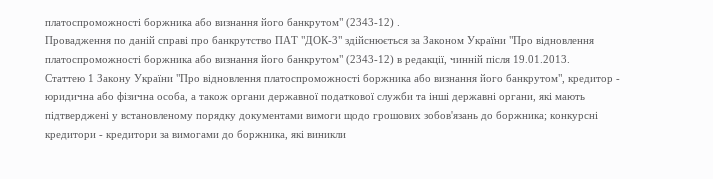платоспроможності боржника або визнання його банкрутом" (2343-12) .
Провадження по даній справі про банкрутство ПАТ "ДОК-3" здійснюється за Законом України "Про відновлення платоспроможності боржника або визнання його банкрутом" (2343-12) в редакції, чинній після 19.01.2013.
Статтею 1 Закону України "Про відновлення платоспроможності боржника або визнання його банкрутом", кредитор - юридична або фізична особа, а також органи державної податкової служби та інші державні органи, які мають підтверджені у встановленому порядку документами вимоги щодо грошових зобов'язань до боржника; конкурсні кредитори - кредитори за вимогами до боржника, які виникли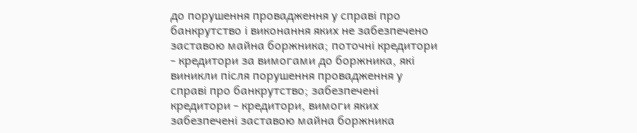до порушення провадження у справі про банкрутство і виконання яких не забезпечено заставою майна боржника; поточні кредитори - кредитори за вимогами до боржника, які виникли після порушення провадження у справі про банкрутство; забезпечені кредитори - кредитори, вимоги яких забезпечені заставою майна боржника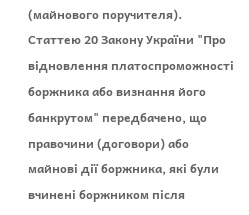(майнового поручителя).
Статтею 20 Закону України "Про відновлення платоспроможності боржника або визнання його банкрутом" передбачено, що правочини (договори) або майнові дії боржника, які були вчинені боржником після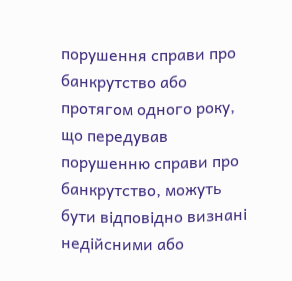порушення справи про банкрутство або протягом одного року, що передував порушенню справи про банкрутство, можуть бути відповідно визнані недійсними або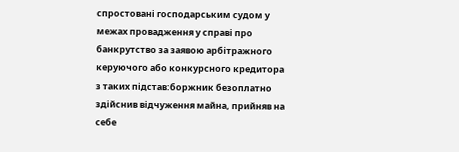спростовані господарським судом у межах провадження у справі про банкрутство за заявою арбітражного керуючого або конкурсного кредитора з таких підстав:боржник безоплатно здійснив відчуження майна, прийняв на себе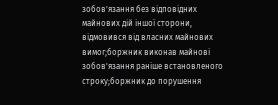зобов'язання без відповідних майнових дій іншої сторони, відмовився від власних майнових вимог;боржник виконав майнові зобов'язання раніше встановленого строку;боржник до порушення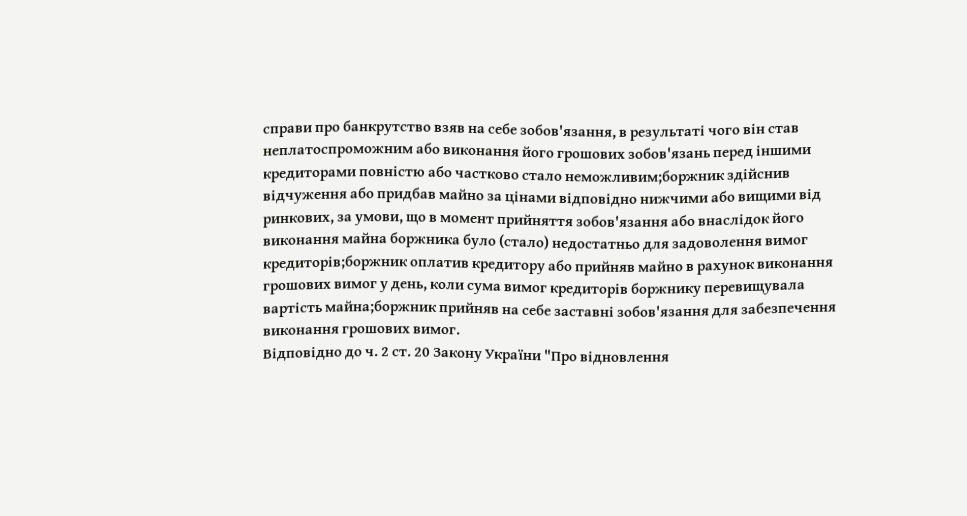справи про банкрутство взяв на себе зобов'язання, в результаті чого він став неплатоспроможним або виконання його грошових зобов'язань перед іншими кредиторами повністю або частково стало неможливим;боржник здійснив відчуження або придбав майно за цінами відповідно нижчими або вищими від ринкових, за умови, що в момент прийняття зобов'язання або внаслідок його виконання майна боржника було (стало) недостатньо для задоволення вимог кредиторів;боржник оплатив кредитору або прийняв майно в рахунок виконання грошових вимог у день, коли сума вимог кредиторів боржнику перевищувала вартість майна;боржник прийняв на себе заставні зобов'язання для забезпечення виконання грошових вимог.
Відповідно до ч. 2 ст. 20 Закону України "Про відновлення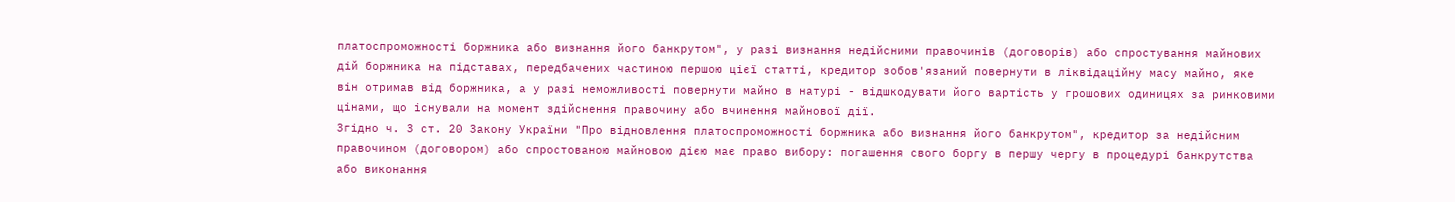платоспроможності боржника або визнання його банкрутом", у разі визнання недійсними правочинів (договорів) або спростування майнових дій боржника на підставах, передбачених частиною першою цієї статті, кредитор зобов'язаний повернути в ліквідаційну масу майно, яке він отримав від боржника, а у разі неможливості повернути майно в натурі - відшкодувати його вартість у грошових одиницях за ринковими цінами, що існували на момент здійснення правочину або вчинення майнової дії.
Згідно ч. 3 ст. 20 Закону України "Про відновлення платоспроможності боржника або визнання його банкрутом", кредитор за недійсним правочином (договором) або спростованою майновою дією має право вибору: погашення свого боргу в першу чергу в процедурі банкрутства або виконання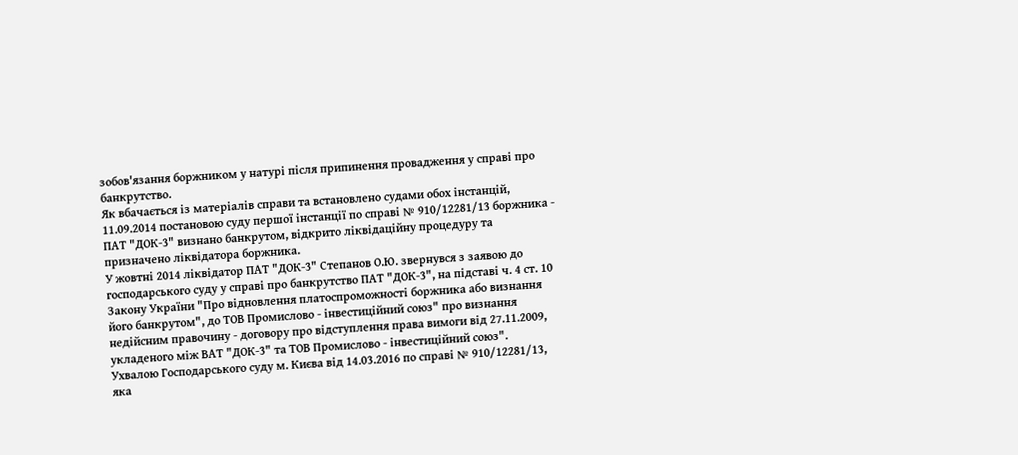зобов'язання боржником у натурі після припинення провадження у справі про банкрутство.
Як вбачається із матеріалів справи та встановлено судами обох інстанцій, 11.09.2014 постановою суду першої інстанції по справі № 910/12281/13 боржника - ПАТ "ДОК-3" визнано банкрутом, відкрито ліквідаційну процедуру та призначено ліквідатора боржника.
У жовтні 2014 ліквідатор ПАТ "ДОК-3" Степанов О.Ю. звернувся з заявою до господарського суду у справі про банкрутство ПАТ "ДОК-3", на підставі ч. 4 ст. 10 Закону України "Про відновлення платоспроможності боржника або визнання його банкрутом", до ТОВ Промислово - інвестиційний союз" про визнання недійсним правочину - договору про відступлення права вимоги від 27.11.2009, укладеного між ВАТ "ДОК-3" та ТОВ Промислово - інвестиційний союз".
Ухвалою Господарського суду м. Києва від 14.03.2016 по справі № 910/12281/13, яка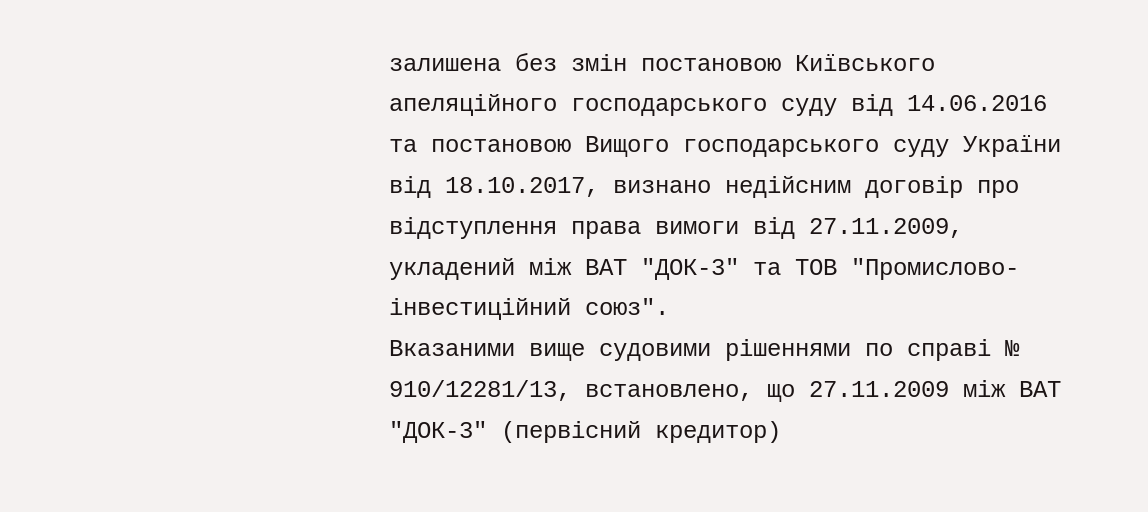залишена без змін постановою Київського апеляційного господарського суду від 14.06.2016 та постановою Вищого господарського суду України від 18.10.2017, визнано недійсним договір про відступлення права вимоги від 27.11.2009, укладений між ВАТ "ДОК-3" та ТОВ "Промислово-інвестиційний союз".
Вказаними вище судовими рішеннями по справі № 910/12281/13, встановлено, що 27.11.2009 між ВАТ "ДОК-3" (первісний кредитор)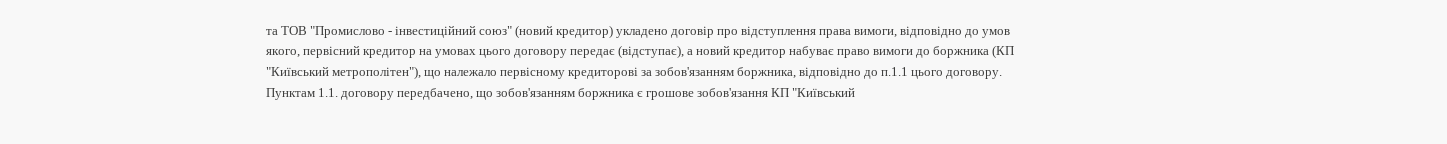та ТОВ "Промислово - інвестиційний союз" (новий кредитор) укладено договір про відступлення права вимоги, відповідно до умов якого, первісний кредитор на умовах цього договору передає (відступає), а новий кредитор набуває право вимоги до боржника (КП "Київський метрополітен"), що належало первісному кредиторові за зобов'язанням боржника, відповідно до п.1.1 цього договору.
Пунктам 1.1. договору передбачено, що зобов'язанням боржника є грошове зобов'язання КП "Київський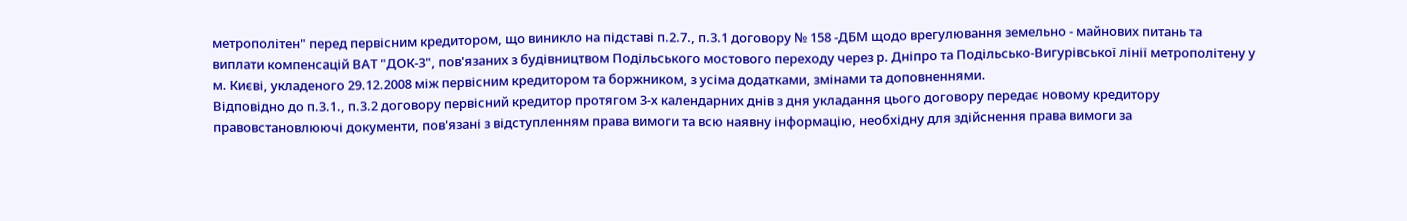метрополітен" перед первісним кредитором, що виникло на підставі п.2.7., п.3.1 договору № 158 -ДБМ щодо врегулювання земельно - майнових питань та виплати компенсацій ВАТ "ДОК-3", пов'язаних з будівництвом Подільського мостового переходу через р. Дніпро та Подільсько-Вигурівської лінії метрополітену у м. Києві, укладеного 29.12.2008 між первісним кредитором та боржником, з усіма додатками, змінами та доповненнями.
Відповідно до п.3.1., п.3.2 договору первісний кредитор протягом 3-х календарних днів з дня укладання цього договору передає новому кредитору правовстановлюючі документи, пов'язані з відступленням права вимоги та всю наявну інформацію, необхідну для здійснення права вимоги за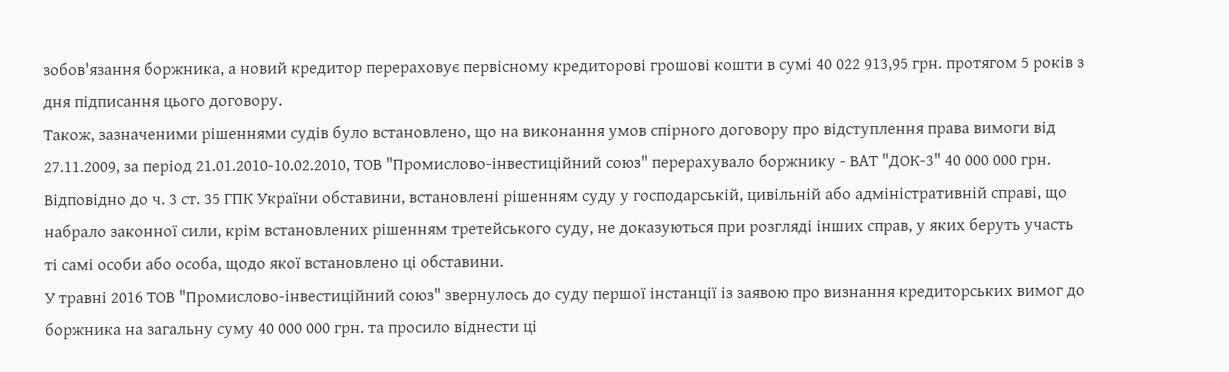зобов'язання боржника, а новий кредитор перераховує первісному кредиторові грошові кошти в сумі 40 022 913,95 грн. протягом 5 років з дня підписання цього договору.
Також, зазначеними рішеннями судів було встановлено, що на виконання умов спірного договору про відступлення права вимоги від 27.11.2009, за період 21.01.2010-10.02.2010, ТОВ "Промислово-інвестиційний союз" перерахувало боржнику - ВАТ "ДОК-3" 40 000 000 грн.
Відповідно до ч. 3 ст. 35 ГПК України обставини, встановлені рішенням суду у господарській, цивільній або адміністративній справі, що набрало законної сили, крім встановлених рішенням третейського суду, не доказуються при розгляді інших справ, у яких беруть участь ті самі особи або особа, щодо якої встановлено ці обставини.
У травні 2016 ТОВ "Промислово-інвестиційний союз" звернулось до суду першої інстанції із заявою про визнання кредиторських вимог до боржника на загальну суму 40 000 000 грн. та просило віднести ці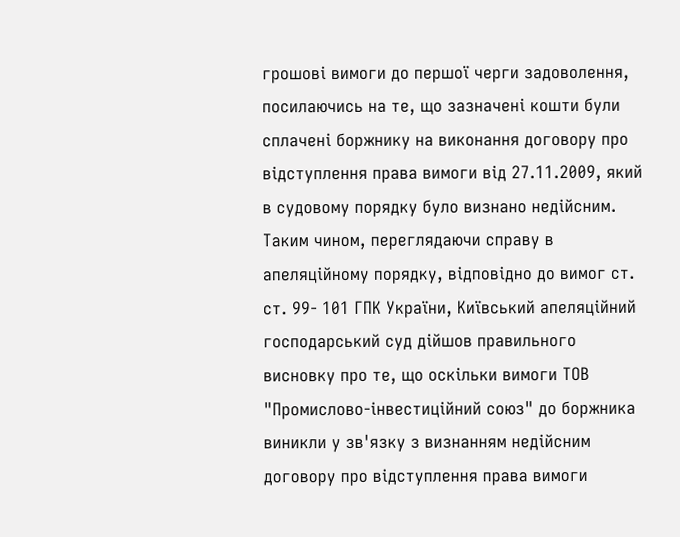грошові вимоги до першої черги задоволення, посилаючись на те, що зазначені кошти були сплачені боржнику на виконання договору про відступлення права вимоги від 27.11.2009, який в судовому порядку було визнано недійсним.
Таким чином, переглядаючи справу в апеляційному порядку, відповідно до вимог ст. ст. 99- 101 ГПК України, Київський апеляційний господарський суд дійшов правильного висновку про те, що оскільки вимоги ТОВ "Промислово-інвестиційний союз" до боржника виникли у зв'язку з визнанням недійсним договору про відступлення права вимоги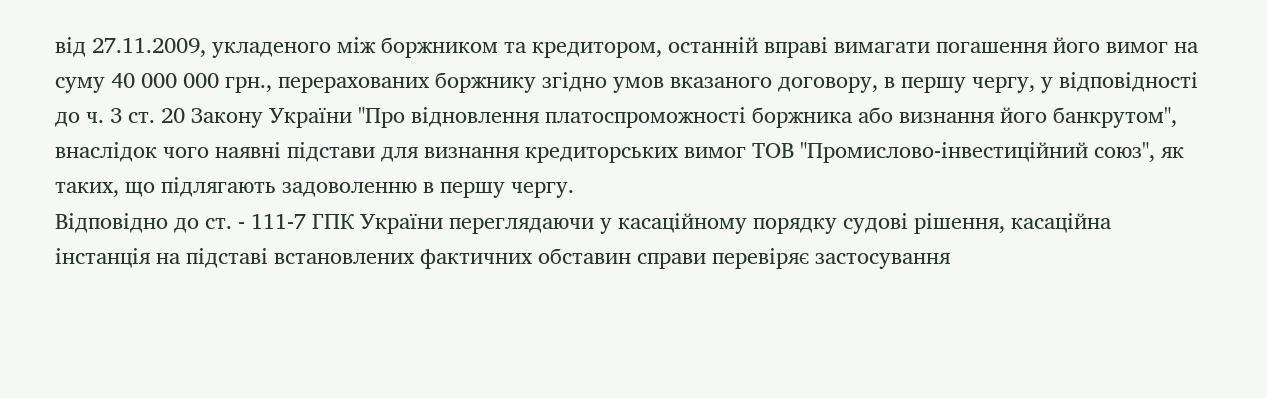від 27.11.2009, укладеного між боржником та кредитором, останній вправі вимагати погашення його вимог на суму 40 000 000 грн., перерахованих боржнику згідно умов вказаного договору, в першу чергу, у відповідності до ч. 3 ст. 20 Закону України "Про відновлення платоспроможності боржника або визнання його банкрутом", внаслідок чого наявні підстави для визнання кредиторських вимог ТОВ "Промислово-інвестиційний союз", як таких, що підлягають задоволенню в першу чергу.
Відповідно до ст. - 111-7 ГПК України переглядаючи у касаційному порядку судові рішення, касаційна інстанція на підставі встановлених фактичних обставин справи перевіряє застосування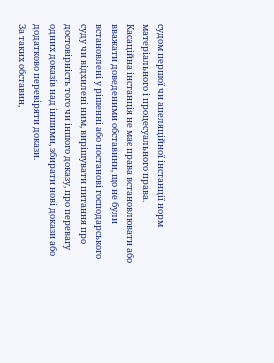судом першої чи апеляційної інстанції норм матеріального і процесуального права.
Касаційна інстанція не має права встановлювати або вважати доведеними обставини, що не були встановлені у рішенні або постанові господарського суду чи відхилені ним, вирішувати питання про достовірність того чи іншого доказу, про перевагу одних доказів над іншими, збирати нові докази або додатково перевіряти докази.
За таких обставин,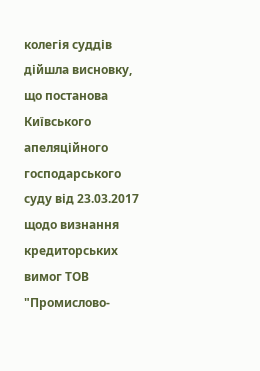колегія суддів дійшла висновку, що постанова Київського апеляційного господарського суду від 23.03.2017 щодо визнання кредиторських вимог ТОВ "Промислово-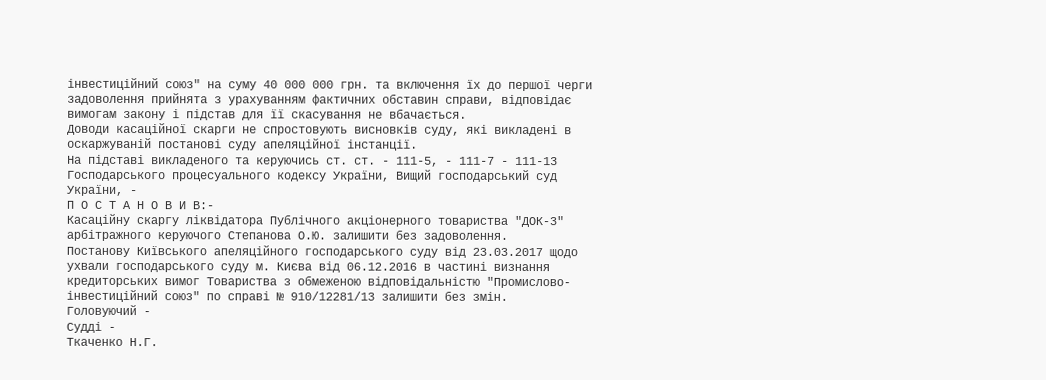інвестиційний союз" на суму 40 000 000 грн. та включення їх до першої черги задоволення прийнята з урахуванням фактичних обставин справи, відповідає вимогам закону і підстав для її скасування не вбачається.
Доводи касаційної скарги не спростовують висновків суду, які викладені в оскаржуваній постанові суду апеляційної інстанції.
На підставі викладеного та керуючись ст. ст. - 111-5, - 111-7 - 111-13 Господарського процесуального кодексу України, Вищий господарський суд України, -
П О С Т А Н О В И В:-
Касаційну скаргу ліквідатора Публічного акціонерного товариства "ДОК-3" арбітражного керуючого Степанова О.Ю. залишити без задоволення.
Постанову Київського апеляційного господарського суду від 23.03.2017 щодо ухвали господарського суду м. Києва від 06.12.2016 в частині визнання кредиторських вимог Товариства з обмеженою відповідальністю "Промислово-інвестиційний союз" по справі № 910/12281/13 залишити без змін.
Головуючий -
Судді -
Ткаченко Н.Г.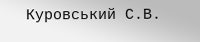Куровський С.В.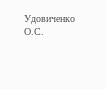Удовиченко О.С.